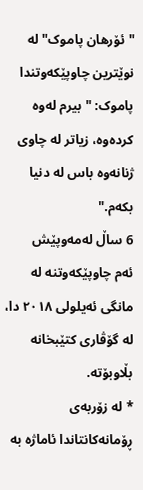"ئۆرهان پاموک" لە نوێترین چاوپێکەوتندا
پاموک: "بیرم لەوە کردەوە، زیاتر لە چاوی ژنانەوە باس لە دنیا بکەم."
6 ساڵ لەمەوپێش
ئەم چاوپێکەوتنە لە مانگی ئەیلولی ٢٠١٨ دا، لە گۆڤاری کتێبخانە بڵاوبۆتە.
* لە زۆربەی ڕۆمانەکانتاندا ئاماژە بە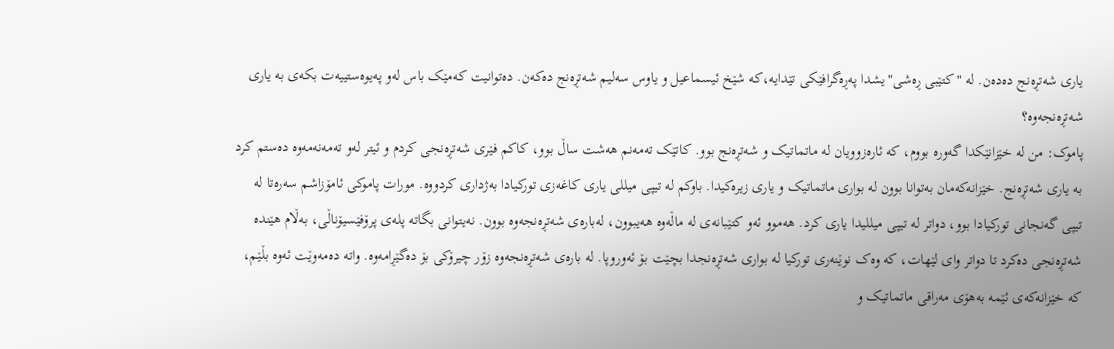یاری شەتڕەنج دەدەن. لە "کتێبی ڕەشی"یشدا پەڕەگرافێکی تێدایە،کە شێخ ئیسماعیل و یاوس سەلیم شەتڕەنج دەکەن. دەتوانیت کەمێک باس لەو پەیوەستییەت بکەی بە یاری شەتڕەنجەوە؟
پاموک: من لە خێزانێکدا گەورە بووم، کە ئارەزوویان لە ماتماتیک و شەتڕەنج بوو. کاتێک تەمەنم هەشت ساڵ بوو، کاکم فێری شەتڕەنجی کردم و ئیتر لەو تەمەنەمەوە دەستم کرد بە یاری شەتڕەنج. خێزانەکەمان بەتوانا بوون لە بواری ماتماتیک و یاری زیرەکیدا. باوکم لە تیپی میللی یاری کاغەزی تورکیادا بەژداری کردووە. مورات پاموکی ئامۆزاشم سەرەتا لە تیپی گەنجانی تورکیادا بوو، دواتر لە تیپی میللیدا یاری کرد. هەموو ئەو کتێبانەی لە ماڵەوە هەیبوون، لەبارەی شەتڕەنجەوە بوون. نەیتوانی بگاتە پلەی پرۆفێسیۆناڵی، بەڵام هێندە شەتڕەنجی دەکرد تا دواتر وای لێهات، کە وەک نوێنەری تورکیا لە بواری شەتڕەنجدا بچێت بۆ ئەوروپا. لە بارەی شەتڕەنجەوە زۆر چیرۆکی بۆ دەگێڕامەوە. واتە دەمەوێت ئەوە بڵێم، کە خێزانەکەی ئێمە بەهۆی مەراقی ماتماتیک و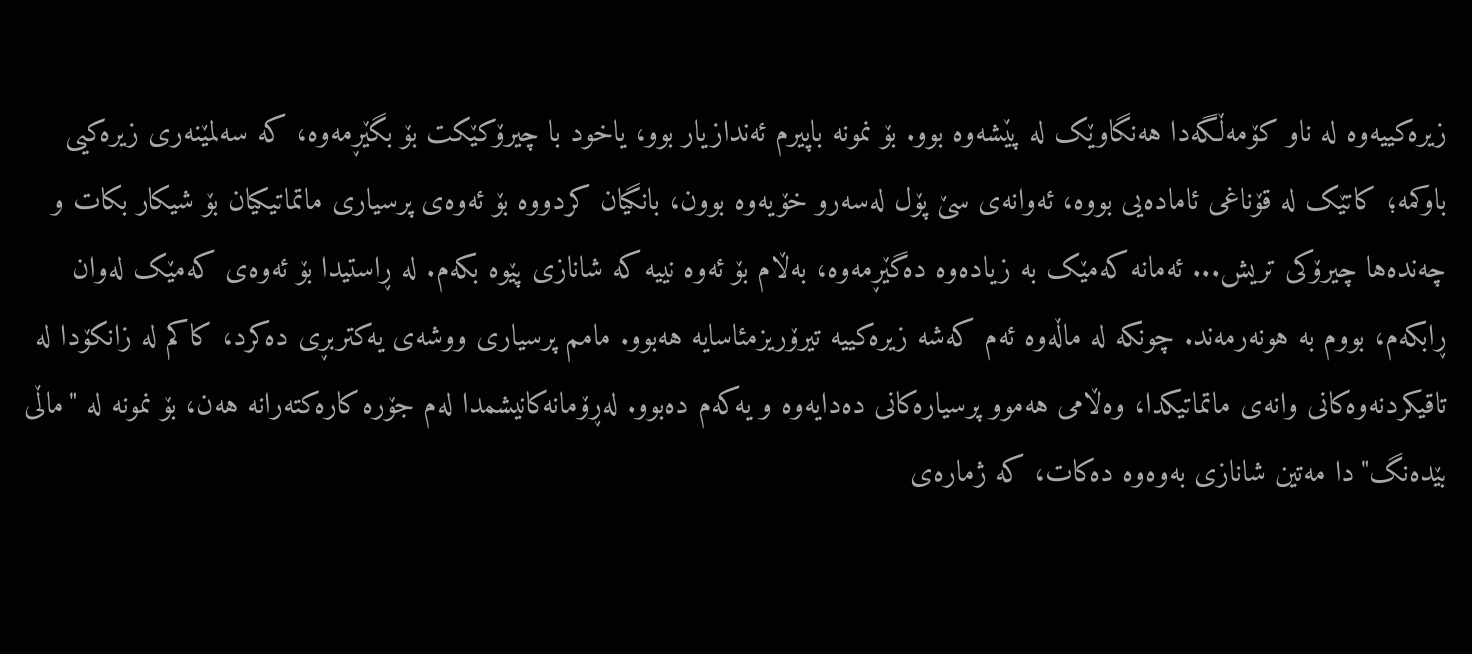زیرەکییەوە لە ناو کۆمەڵگەدا هەنگاوێک لە پێشەوە بوو. بۆ نمونە باپیرم ئەندازیار بوو، یاخود با چیرۆکێکت بۆ بگێڕمەوە، کە سەلمێنەری زیرەکیی باوکمە؛ کاتێک لە قۆناغی ئامادەیی بووە، ئەوانەی سێ پۆل لەسەرو خۆیەوە بوون، بانگیان کردووە بۆ ئەوەی پرسیاری ماتماتیکیان بۆ شیکار بکات و چەندەها چیرۆکی تریش... ئەمانە کەمێک بە زیادەوە دەگێڕمەوە، بەڵام بۆ ئەوە نییە کە شانازی پێوە بکەم. لە ڕاستیدا بۆ ئەوەی کەمێک لەوان ڕابکەم، بووم بە هونەرمەند. چونکە لە ماڵەوە ئەم کەشە زیرەکییە تیرۆریزمئاسایە هەبوو. مامم پرسیاری ووشەی یەکتربڕی دەکرد، کاکم لە زانکۆدا لە تاقیکردنەوەکانی وانەی ماتماتیکدا، وەڵامی هەموو پرسیارەکانی دەدایەوە و یەکەم دەبوو. لەڕۆمانەکانیشمدا لەم جۆرە کارەکتەرانە هەن، بۆ نمونە لە "ماڵی بێدەنگ"دا مەتین شانازی بەوەوە دەکات، کە ژمارەی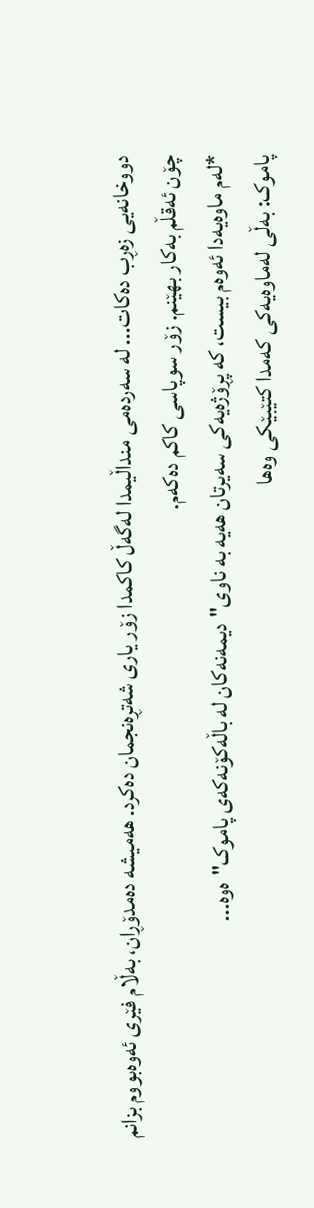دووخانەیی زەڕب دەکات... لە سەردەمی منداڵیمدا لەگەڵ کاکمدا زۆر یاری شەتڕەنجمان دەکرد. هەمیشە دەمدۆڕان، بەڵام فێری ئەوەبووم بزانم چۆن ئەقڵم بەکار بهێنم. زۆر سوپاسی کاکم دەکەم.
*لەم ماوەیەدا ئەوەم بیست، کە پڕۆژەیەکی سەیرتان هەیە بە ناوی"دیمەنەکان لە باڵەکۆنەکەی پاموک"ەوە...
پاموک: بەڵی لەماوەیەکی کەمدا کتێبێکی وەها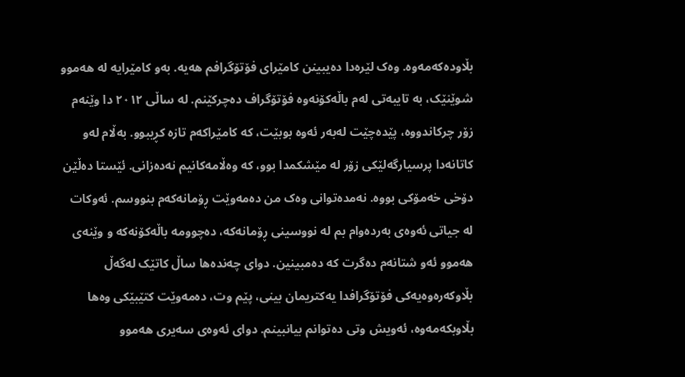بڵاودەکەمەوە. وەک لێرەدا دەیبینن کامێرای فۆتۆگرافم هەیە. بەو کامێرایە لە هەموو شوێنێک، بە تایبەتی لەم باڵەکۆنەوە فۆتۆگراف دەچرکێنم. لە ساڵی ٢٠١٢ دا وێنەم زۆر چرکاندووە، پێدەچێت لەبەر ئەوە بوبێت، کە کامێراکەم تازە کڕیبوو. بەڵام لەو کاتانەدا پرسیارگەلێکی زۆر لە مێشکمدا بوو، کە وەڵامەکانیم نەدەزانی. ئێستا دەڵێن دۆخی خەمۆکی بووە. نەمدەتوانی وەک من دەمەوێت ڕۆمانەکەم بنووسم. ئەوکات لە جیاتی ئەوەی بەردەوام بم لە نووسینی ڕۆمانەکە، دەچوومە باڵەکۆنەکە و وێنەی هەموو ئەو شتانەم دەگرت کە دەمبینین. دوای چەندەها ساڵ کاتێک لەگەڵ بڵاوکەرەوەیەکی فۆتۆگرافدا یەکتریمان بینی، پێم وت، دەمەوێت کتێبێکی وەها بڵاوبکەمەوە، ئەویش وتی دەتوانم بیانبینم. دوای ئەوەی سەیری هەموو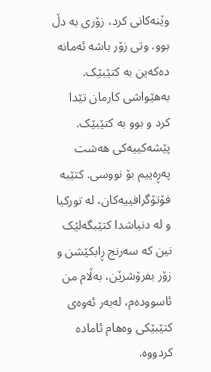وێنەکانی کرد، زۆری بە دڵ بوو. وتی زۆر باشە ئەمانە دەکەین بە کتێبێک. بەهێواشی کارمان تێدا کرد و بوو بە کتێبێک. پێشەکییەکی هەشت پەڕەییم بۆ نووسی. کتێبە فۆتۆگرافییەکان، لە تورکیا و لە دنیاشدا کتێبگەلێک نین کە سەرنج ڕابکێشن و زۆر بفرۆشرێن، بەڵام من ئاسوودەم، لەبەر ئەوەی کتێبێکی وەهام ئامادە کردووە.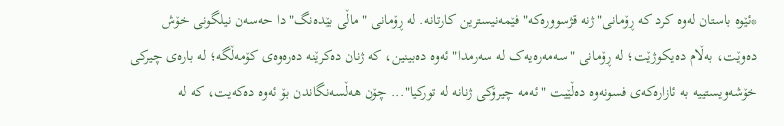*ئێوە باستان لەوە کرد کە ڕۆمانی"ژنە قژسوورەکە" فێمەنیسترین کارتانە. لە ڕۆمانی "ماڵی بێدەنگ"دا حەسەن نیلگونی خۆش دەوێت، بەڵام دەیکوژێت؛ لە ڕۆمانی "سەمەرەیەک لە سەرمدا" ئەوە دەبینین، کە ژنان دەکرێنە دەرەوەی کۆمەڵگە؛ لە بارەی چیرکی خۆشەویستییە بە ئازارەکەی فسونەوە دەڵێیت "ئەمە چیرۆکی ژنانە لە تورکیا"... چۆن هەڵسەنگاندن بۆ ئەوە دەکەیت، کە لە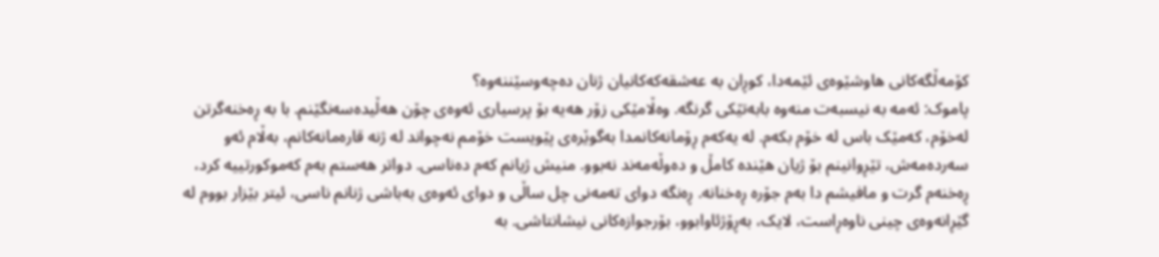کۆمەڵگەکانی هاوشێوەی ئێمەدا، کوڕان بە عەشقەکەکانیان ژنان دەچەوسێننەوە؟
پاموک: ئەمە بە نیسبەت منەوە بابەتێکی گرنگە. وەڵامێکی زۆر هەیە بۆ پرسیاری ئەوەی چۆن هەڵیدەسەنگێنم. با بە ڕەخنەگرتن لەخۆم، کەمێک باس لە خۆم بکەم. لە یەکەم ڕۆمانەکانمدا بەگوێرەی پێویست خۆمم نەچواند لە ژنە قارەمانەکانم، بەڵام ئەو سەردەمەش، تێڕوانینم بۆ ژیان هێندە کامڵ و دەوڵەمەند نەبوو. منیش ژیانم کەم دەناسی. دواتر هەستم بەم کەموکورتییە کرد، ڕەخنەم گرت و مافیشم دا بەم جۆرە ڕەخنانە. ڕەنگە دوای تەمەنی چل ساڵی و دوای ئەوەی بەباشی ژنانم ناسی، ئیتر بێزار بووم لە گێڕانەوەی چینی ناوەڕاست، لایک، بەڕۆژئاوابوو، بۆرجوازەکانی نیشانتاشی. بە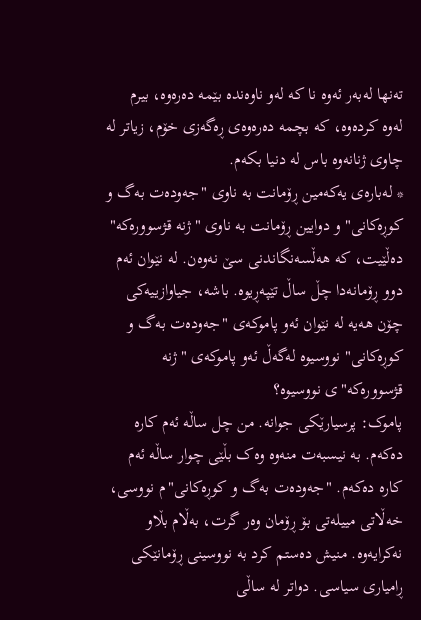تەنها لەبەر ئەوە نا کە لەو ناوەندە بێمە دەرەوە، بیرم لەوە کردەوە، کە بچمە دەرەوەی ڕەگەزی خۆم، زیاتر لە چاوی ژنانەوە باس لە دنیا بکەم.
* لەبارەی یەکەمین ڕۆمانت بە ناوی "جەودەت بەگ و کوڕەکانی" و دوایین ڕۆمانت بە ناوی "ژنە قژسوورەکە" دەڵێیت، کە هەڵسەنگاندنی سێ نەوەن. لە نێوان ئەم دوو ڕۆمانەدا چڵ ساڵ تێپەڕیوە. باشە، جیاوازییەکی چۆن هەیە لە نێوان ئەو پاموکەی "جەودەت بەگ و کوڕەکانی" نووسیوە لەگەڵ ئەو پاموکەی "ژنە قژسوورەکە"ی نووسیوە؟
پاموک: پرسیارێکی جوانە. من چل ساڵە ئەم کارە دەکەم. بە نیسبەت منەوە وەک بڵێی چوار ساڵە ئەم کارە دەکەم. "جەودەت بەگ و کوڕەکانی"م نووسی، خەڵاتی مییلەتی بۆ ڕۆمان وەر گرت، بەڵام بڵاو نەکرایەوە. منیش دەستم کرد بە نووسینی ڕۆمانێکی ڕامیاری سیاسی. دواتر لە ساڵی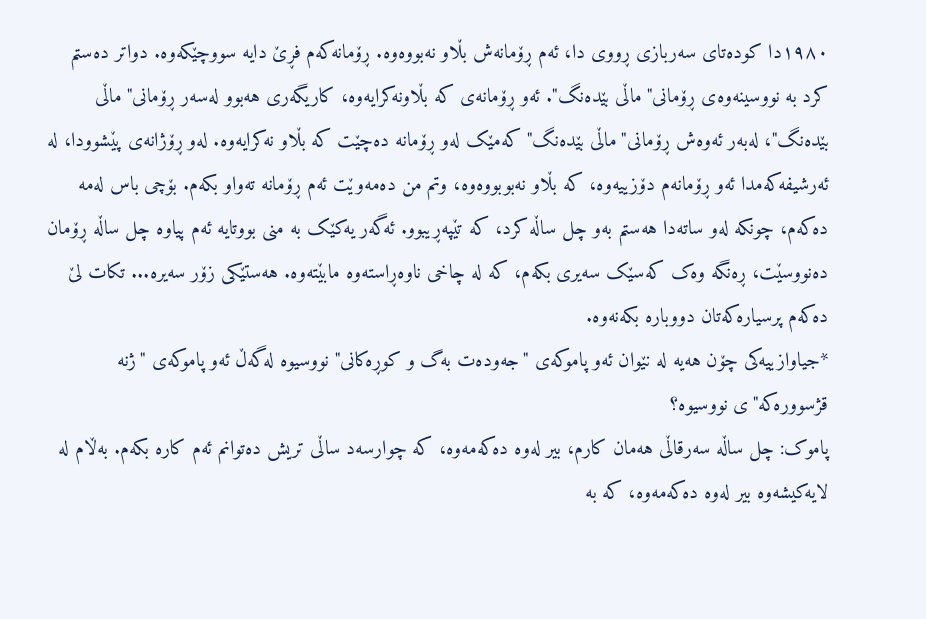١٩٨٠دا کودەتای سەربازی ڕووی دا، ئەم ڕۆمانەش بڵاو نەبووەوە. ڕۆمانەکەم فڕێ دایە سووچێکەوە. دواتر دەستم کرد بە نووسینەوەی ڕۆمانی"ماڵی بێدەنگ". ئەو ڕۆمانەی کە بڵاونەکرایەوە، کاریگەری هەبوو لەسەر ڕۆمانی"ماڵی بێدەنگ"، لەبەر ئەوەش ڕۆمانی"ماڵی بێدەنگ" کەمێک لەو ڕۆمانە دەچێت کە بڵاو نەکرایەوە. لەو ڕۆژانەی پێشوودا، لە ئەرشیفەکەمدا ئەو ڕۆمانەم دۆزییەوە، کە بڵاو نەبوبووەوە، وتم من دەمەوێت ئەم ڕۆمانە تەواو بکەم. بۆچی باس لەمە دەکەم، چونکە لەو ساتەدا هەستم بەو چل ساڵە کرد، کە تێپەڕیبوو. ئەگەر یەکێک بە منی بووتایە ئەم پیاوە چل ساڵە ڕۆمان دەنووسێت، ڕەنگە وەک کەسێک سەیری بکەم، کە لە چاخی ناوەڕاستەوە مابێتەوە. هەستێکی زۆر سەیرە... تکات لێ دەکەم پرسیارەکەتان دووبارە بکەنەوە.
*جیاوازییەکی چۆن هەیە لە نێوان ئەو پاموکەی "جەودەت بەگ و کوڕەکانی" نووسیوە لەگەڵ ئەو پاموکەی "ژنە قژسوورەکە"ی نووسیوە؟
پاموک: چل ساڵە سەرقاڵی هەمان کارم، بیر لەوە دەکەمەوە، کە چوارسەد ساڵی تریش دەتوانم ئەم کارە بکەم. بەڵام لە لایەکیشەوە بیر لەوە دەکەمەوە، کە بە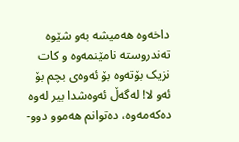داخەوە هەمیشە بەو شێوە تەندروستە نامێنمەوە و کات نزیک بۆتەوە بۆ ئەوەی بچم بۆ ئەو لا! لەگەڵ ئەوەشدا بیر لەوە دەکەمەوە، دەتوانم هەموو دوو-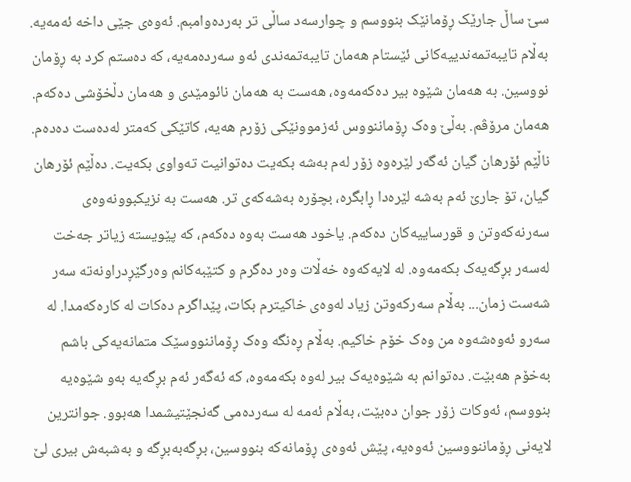سێ ساڵ جارێک ڕۆمانێک بنووسم و چوارسەد ساڵی تر بەردەوامبم. ئەوەی جێی داخە ئەمەیە. بەڵام تایبەتمەندییەکانی ئێستام هەمان تایبەتمەندی ئەو سەردەمەیە، کە دەستم کرد بە ڕۆمان نووسین. بە هەمان شێوە بیر دەکەمەوە، هەست بە هەمان نائومێدی و هەمان دڵخۆشی دەکەم. هەمان مرۆڤم. بەڵێ وەک ڕۆماننووس ئەزموونێکی زۆرم هەیە، کاتێکی کەمتر لەدەست دەدەم. ناڵێم ئۆرهان گیان ئەگەر لێرەوە زۆر لەم بەشە بکەیت دەتوانیت تەواوی بکەیت. دەڵێم ئۆرهان گیان، تۆ جارێ ئەم بەشە لێرەدا ڕابگرە، بچۆرە بەشەکەی تر. هەست بە نزیکبوونەوەی سەرنەکەوتن و قورساییەکان دەکەم. یاخود هەست بەوە دەکەم، کە پێویستە زیاتر جەخت لەسەر بڕگەیەک بکەمەوە. لە لایەکەوە خەڵات وەر دەگرم و کتێبەکانم وەرگێڕدراونەتە سەر شەست زمان... بەڵام سەرکەوتن زیاد لەوەی خاکیترم بکات، پێداگرم دەکات لە کارەکەمدا. لە سەرو ئەوەشەوە من وەک خۆم خاکیم. بەڵام ڕەنگە وەک ڕۆماننووسێک متمانەیەکی باشم بەخۆم هەبێت. دەتوانم بە شێوەیەک بیر لەوە بکەمەوە، کە ئەگەر ئەم بڕگەیە بەو شێوەیە بنووسم، ئەوکات زۆر جوان دەبێت، بەڵام ئەمە لە سەردەمی گەنجێتیشمدا هەبوو. جوانترین لایەنی ڕۆماننووسین ئەوەیە، پێش ئەوەی ڕۆمانەکە بنووسین، بڕگەبەبڕگە و بەشبەش بیری لێ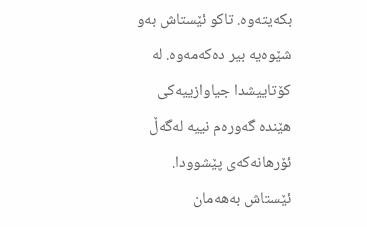بکەیتەوە. تاکو ئێستاش بەو شێوەیە بیر دەکەمەوە. لە کۆتاییشدا جیاوازییەکی هێندە گەورەم نییە لەگەڵ ئۆرهانەکەی پێشوودا. ئێستاش بەهەمان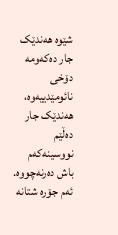شێوە هەندێک جار دەکەومە دۆخی نائومێدییەوە، هەندێک جار دەڵێم نووسینەکەم باش دەرنەچووە. ئەم جۆرە شتانە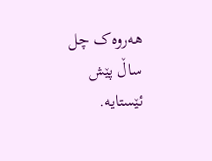هەروەک چل ساڵ پێش ئێستایە.